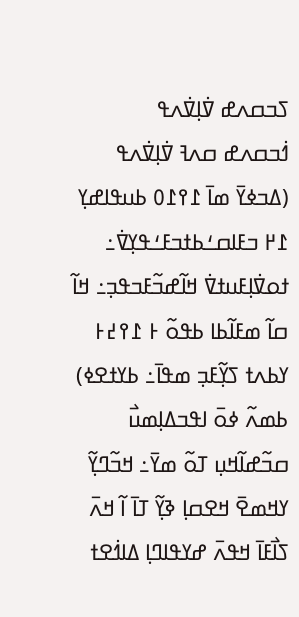ߖߏߛߍߝ ߜ߭ߊ߲ߜ߭ߍߟ
ߗ߭ߏߛߍߝ ߛߍߔ ߜ߭ߊ߲ߜ߭ߍߟ (ߡߏߦߌ߫ ߘߊ߫ ߁߉߁߀ ߕߎߟߊߝߌ߲ ߁߂ ߏߓߊߛߑߕߙߏߓߑߟߌ߲ߜ߭߸ ߙߋߜ߭ߊ߲ߓߎߙߜ߭ ߞߊ߬ߝߏ߬ߓߏߟߏ߲߸ ߞߊ߬ ߛߊ߬ ߘߓߊ߬ߕߊ ߕߟߋ߬ ߅ ߁߉߄߅ ߌߕߍߙ ߖߌ߲߬ߓߏ߲ ߘߟߊ߫߸ ߕߌߙߐߦ) ߕߘߍ߬ ߦߋ߫ ߊߟߏߡߊ߲ߘߎ߯ ߛߏ߬ߝߊ߬ߞߎ߲ ߠߋ߬ ߘߌ߫߸ ߞߏ߬ߣߌ߲߬ ߌߞߘߐ߫ ߞߐߛߊ߲ ߢߌ߲߬ ߠߊ߫ ߊ߬ ߞߍ߫ ߖߊ߯ߓߊ߫ ߞߟߍ߫ ߝߌߟߊߣߊ߲ ߡߊߗ߭ߐߙ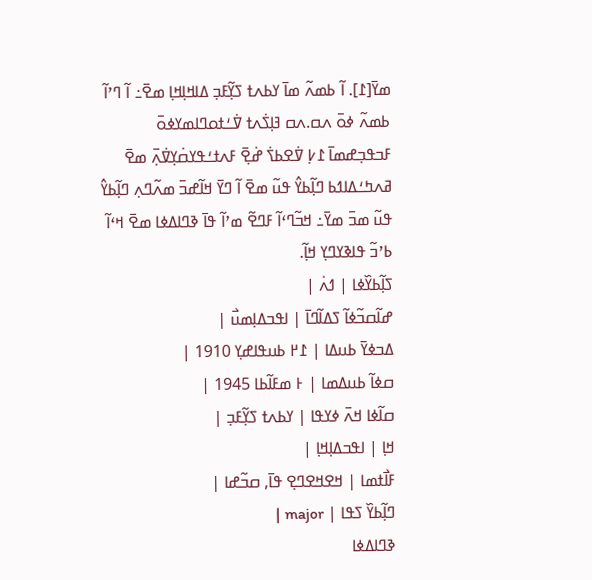ߘߌ߫[߁]. ߊ߬ ߕߘߍ߬ ߘߊ߫ ߌߕߍߙ ߖߌ߲߬ߓߏ߲ ߡߊߞߊ߲ߞߊ߲ ߘߐ߫߸ ߊ߬ ߣߴߊ߬ ߕߘߍ߬ ߦߋ߫ ߍߛ.ߍߛ ߔߊ߲ߖ߭ߍߙ ߜ߭ߑߙߋߣߊߘߌߦߋ߫ ߓߏߟߏ߲ߝߘߊ߫ ߁߇߲ ߜ߭ߐߕߖ߭ ߝ߭ߐ߲߫ ߓߍߙߑߟߌߛ߭ߌ߲ߜ߭ߍ߲߫ ߘߐ߫ ߥߍߤߑߡߊߗߕ ߣߊ߲߬ߕߌ߮ ߟߎ߬ ߘߐ߫ ߊ߬ ߣߌ߫ ߞߊ߬ߝߏ߫ ߘߍ߬ߣߍ߲ ߣߊ߲߬ߕߌ߮ ߟߎ߬ ߘߏ߫ ߘߌ߫߸ ߞߏ߬ߣߵߊ߬ ߓߣߐ߬ ߘߴߊ߬ ߟߊ߫ ߢߣߊߡߦߊ ߘߐ߫ ߞߵߊ߬ ߕߴߏ߬ ߟߊߢߌߣߌ߲ ߞߊ߲߬.
ߖߊ߲߬ߕߌ߰ߦߊ | ߗߍ߭ |
ߝߊ߬ߛߏ߬ߦߊ߬ ߖߡߊ߬ߣߊ߫ | ߊߟߏߡߊ߲ߘߎ߯ |
ߡߏߦߌ߫ ߕߎߡߊ | ߁߂ ߕߎߟߊߝߌ߲ 1910 |
ߛߦߊ߬ ߕߎߡߘߊ | ߅ ߘߓߊ߬ߕߊ 1945 |
ߛߊ߬ߦߊ ߞߍ߫ ߦߌߟߊ | ߌߕߍߙ ߖߌ߲߬ߓߏ߲ |
ߞߊ߲ | ߊߟߏߡߊ߲ߞߊ߲ |
ߓߊ߯ߙߘߊ | ߞߐߞߐߣߐ߲ ߟߊ߫, ߛߏ߬ߝߊ |
ߣߊ߲߬ߕߌ߰ ߖߟߊ | major |
ߢߣߊߡߦߊ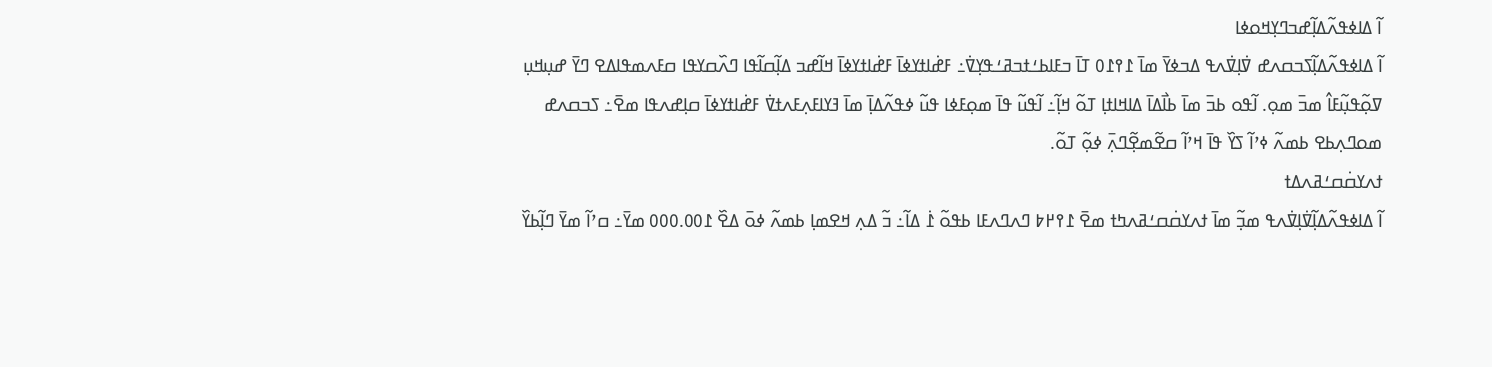ߊ߬ ߡߊߦߟߍ߬ߡߊ߲߬ߝߏߣߌ߲ߞߋߦߊ
ߊ߬ ߡߊߦߟߍ߬ߡߊ߲߬ߖߏߛߍߝ ߜ߭ߊ߲ߜ߭ߍߟ ߡߏߦߌ߫ ߘߊ߫ ߁߉߁߀ ߠߊ߫ ߏߓߊߕߑߙߏߥߑߟߌ߲ߜ߭߸ ߓߝ߭ߊߙߌߦߊ߫ ߓߝ߭ߊߙߌߦߊ߫ ߞߊ߬ߝߏ ߡߊ߲߬ߛߊ߬ߟߊ ߣߍ߰ߛߌߟߊ ߛߓߍߘߟߊߡߐ ߣߌ߫ ߝߎ߲ߞߎ߲ ߜߋ߲߬ߟߎ߲߬ߓߊ߮ ߘߏ߫ ߘߋ߲. ߊ߬ߟߋ ߕߏ߫ ߘߊ߫ ߕߊ߯ߡߊ߫ ߡߊߞߊߙߊ߲ ߠߋ߬ ߞߊ߲߬߸ ߊ߬ߟߎ߬ ߟߊ߫ ߘߋ߲ߓߦߊ ߟߎ߬ ߦߟߍ߬ߡߊ߲߫ ߘߊ߫ ߔߌߊߓߍ߲ߓߍߙߜ߭ ߓߝ߭ߊߙߌߦߊ߫ ߛߊ߲ߝߍߟߊ ߘߐ߫߸ ߖߏߛߍߝ ߘߋߣߍ߲ߕߐ ߕߘߍ߬ ߦߴߊ߬ ߖߌ߰ ߟߊ߫ ߞߴߊ߬ ߛߐ߬ߘߐ߲߬ߣߍ߲߫ ߦߋ߲߬ ߠߋ߬.
ߙߍߌߛ߭ߛߑߥߍߡߙ
ߊ߬ ߡߊߦߟߍ߬ߡߊ߲߬ߜ߭ߊ߲ߜ߭ߍߟ ߘߏ߲߬ ߘߊ߫ ߙߍߌߛ߭ߛߑߥߍߤߙ ߘߐ߫ ߁߉߂߈ ߣߍߣߍߓߊ ߕߟߋ߬ ߁߭ ߡߊ߬߸ ߏ߬ ߡߍ߲ ߞߐߘߊ߲ ߕߘߍ߬ ߦߋ߫ ߡߐ߰ ߁߀߀.߀߀߀ ߘߌ߫߸ ߛߴߊ߬ ߘߌ߫ ߣߊ߲߬ߕߌ߰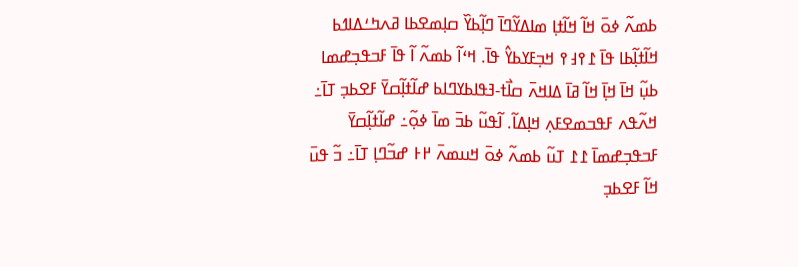ߕߘߍ߬ ߦߋ߫ ߞߊ߬ ߞߊ߬ߙߊ߲ ߘߊߡߌ߬ߣߊ߫ ߣߊ߲߬ߕߌ߰ ߛߊ߲ߘߐߕߊ ߥߍߤߑߡߊߗߕ ߞߊ߬ߙߊ߲߬ߕߊ ߟߊ߫ ߁߉߃߉ ߞߏ߲ߓߌߕߌ߮ ߟߊ߫. ߞߵߊ߬ ߕߘߍ߬ ߊ߬ ߟߊ߫ ߓߏߟߏ߲ߝߘߊ ߕߎ߲߬ ߞߊ߫ ߞߊ߲߫ ߞߊ߬ ߥߊ߫ ߡߊߞߍ߫ ߛߊ߯ߙ-ߔߟߊߕߌߣߊߕ ߝߊ߬ߙߊ߲߬ߛߌ߫ ߓߐߕߏ߲ ߠߊ߫߸ ߞߍ߬ߟߍ ߓߟߏߘߐߓߍ߲ ߞߊ߲ߡߊ߬. ߊ߬ߟߎ߬ ߕߏ߫ ߘߊ߫ ߦߋ߲߬߸ ߝߊ߬ߙߊ߲߬ߛߌ߫ ߓߏߟߏ߲ߝߘߊ߫ ߁߁ ߠߎ߬ ߕߘߍ߬ ߦߋ߫ ߞߎߘߍ߫ ߂߅ ߝߏ߬ߣߊ߲ ߠߊ߫߸ ߏ߬ ߟߎ߫ ߞߊ߬ ߓߐߕߏ߲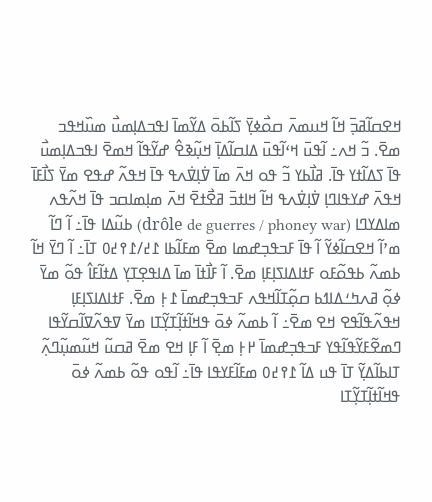ߞߐߛߊ߬ߥߏ߲߫ ߞߊ߬ ߞߎߘߍ߫ ߛߋ߯ߦߌ߲߫ ߖߊ߬ߕߋ߫ ߡߌ߬ߘߊ߫ ߊߟߏߡߊ߲ߘߎ߯ ߘߎ߰ߞߟߏ ߘߐ߫. ߏ߬ ߞߍ߸ ߊ߬ߟߎ߫ ߞߵߊ߬ߟߎ߫ ߡߊߛߊ߬ߡߊ߲߫ ߞߎ߲߬ߢߐ߮ ߝߌ߬ߟߊ߬ ߞߘߐ߫ ߊߟߏߡߊ߲ߘߎ߯ ߟߊ߫ ߖߡߊ߬ߙߌ ߟߊ߫. ߥߊ߯ߕߌ ߏ߬ ߟߋ ߞߍ߫ ߘߊ߫ ߜ߭ߊ߲ߜ߭ߍߟ ߟߊ߫ ߞߟߍ߬ ߝߟߐ ߘߌ߫ ߖߊ߯ߓߊ߫ ߞߟߍ߫ ߝߌߟߊߣߊ߲ ߜ߭ߊ߲ߜ߭ߍߟ ߞߊ߬ ߞߊߙߏ߫ ߥߐ߯ߙߐ߫ ߞߍ߫ ߘߊ߲ߘߊߛߏ ߟߊ߫ ߞߍ߬ߟߍ ߘߊߡߌߣߊ (drôle de guerres / phoney war) ߕߎ߬ߡߊ ߟߊ߫߸ ߊ߬ ߣߊ߬ ߘߴߊ߬ ߞߐߛߊ߬ߦߌ߬ ߊ߬ ߟߊ߫ ߓߏߟߏ߲ߝߘߊ ߘߐ߫ ߘߓߊ߬ߕߊ ߁߄/߁߉߄߀ ߠߊ߫߸ ߊ߬ ߣߌ߫ ߞߊ߬ ߕߘߍ߬ ߕߟߋ߬ߓߋ ߓߙߊߡߊߖߊ߲ߓߊ߲ ߘߐ߫. ߊ߬ ߓߊ߯ߙߊ߫ ߘߊ߫ ߡߊߟߐ߲ߠߌ߲ ߡߙߊ߬ߓߊ߮ ߟߋ߬ ߘߌ߫ ߦߋ߲߬ ߥߍߤߑߡߊߗߕ ߛߋ߲߬ߠߊ߬ߞߟߍ ߓߏߟߏ߲ߝߘߊ߫ ߁߅߲ ߘߐ߫. ߓߙߊߡߊߖߊ߲ߓߊ߲ ߞߟߍ߬ߟߊ߬ߟߐ ߞߐ ߘߐ߫߸ ߊ߬ ߕߘߍ߬ ߦߋ߫ ߟߞߊ߬ߙߊ߲߬ߠߌ߲߬ߠߊ ߘߌ߫ ߜߟߍ߬ߜߊ߬ߛߌ߬ߟߊ ߣߘߐ߬ߓߌ߬ߟߊ߬ߟߌ ߓߏߟߏ߲ߝߘߊ߫ ߂߅߲ ߘߐ߲߫ ߊ߬ ߓߊ߲ ߞߐ ߘߐ߫ ߥߛߎ߬ ߞߎ߬ߘߎ߲߬ߣߍ߲߬ ߠߊߕߊ߬ߡߌ߲߬ ߠߊ߫ ߟߎ ߡߊ߬ ߁߉߄߀ ߘߓߊ߬ߓߌߟߊ ߟߊ߫߸ ߊ߬ߟߋ ߟߋ߬ ߕߘߍ߬ ߦߋ߫ ߟߞߊ߬ߙߊ߲߬ߠߌ߲߬ߠߊ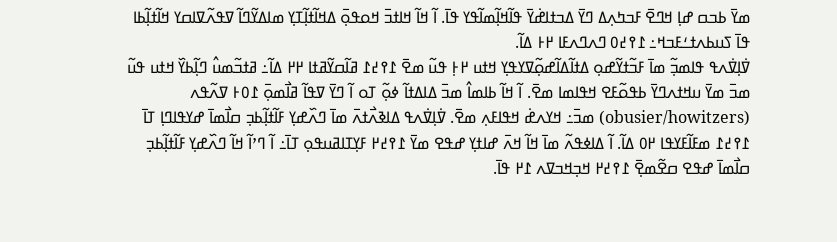ߘߌ߫ ߕߏߛ ߝߊ߲ ߞߣߐ߫ ߓߏߤߍ߲ߡ ߣߌ߫ ߡߏߙߊߝ߭ߌ߫ ߟߊ߬ߞߊ߲߬ߘߊ߬ߟߌ ߟߊ߫. ߊ߬ ߞߊ߬ ߞߊߙߏ߫ ߞߋߟߋ߲߫ ߡߞߊ߬ߙߊ߲߬ߠߌ߲ ߘߊߡߌ߬ߣߊ߬ ߜߟߍ߬ߜߊߛߌ ߞߊ߬ߙߊ߲߬ߕߊ ߟߊ߫ ߖߎߕߍߙߑߓߏߞ߸ ߁߉߄߀ ߣߍߣߍߓߊ ߂߅ ߡߊ߬.
ߜ߭ߊ߲ߜ߭ߍߟ ߟߊߘߏ߲߬ ߘߊ߫ ߓߏ߬ߙߌ߬ߝߋ߲ ߡߙߊ߬ߡߊ߬ߝߋ߲߬ߜߌߟߌ߲ ߞߙߎ ߂߅߲ ߟߎ߬ ߘߐ߫ ߁߉߄߁ ߥߊ߬ߛߌ߬ߥߙߊ ߂߂ ߡߊ߬߸ ߥߙߏ߬ߘߎ߮ ߣߊ߲߬ߕߌ߰ ߞߙߎ ߟߎ߬ ߘߏ߫ ߘߌ߫ ߎߞߙߍߣߌ߫ ߕߟߋ߬ߓߐ ߞߟߊߘߊ ߘߐ߫. ߊ߬ ߞߊ߬ ߕߊߘߊ߮ ߘߏ߫ ߡߊߡߙߊ߬ ߦߋ߲߬ ߠߋ ߊ߬ ߣߌ߫ ߜߟߊ߬ ߥߊ߯ߘߋ߲߫ ߁߀߅ ߜߍ߬ߟߍ (obusier/howitzers) ߘߏ߫߸ ߞߌߍߝ߭ ߞߟߊߓߍ߲ ߘߐ߫. ߜ߭ߊ߲ߜ߭ߍߟ ߡߊߢߍ߯ߙߍ߫ ߘߊ߫ ߣߍ߰ߝߌ߲ ߓߊ߬ߙߊ߲߬ߕߏ߲ ߛߊ߯ߘߊ߫ ߝߌߟߊߣߊ߲ ߠߊ߫ ߁߉߄߁ ߘߓߊ߬ߓߌߟߊ ߂߀ ߡߊ߬. ߊ߬ ߡߊߦߟߍ߬ ߘߊ߫ ߞߊ߬ ߞߍ߫ ߝߊߙߌ߲ ߝߟߐ ߘߌ߫ ߁߉߄߂ ߓߌ߲ߠߊߥߎߟߋ߲ ߠߊ߫߸ ߊ߬ ߣߴߊ߬ ߞߊ߬ ߣߍ߰ߝߌ߲ ߓߊ߬ߙߊ߲߬ߕߏ߲ ߛߊ߯ߘߊ߫ ߝߟߐ ߛߐ߬ߘߐ߲߫ ߁߉߄߂ ߞߏ߲ߞߏߜߍ ߁߂ ߟߊ߫.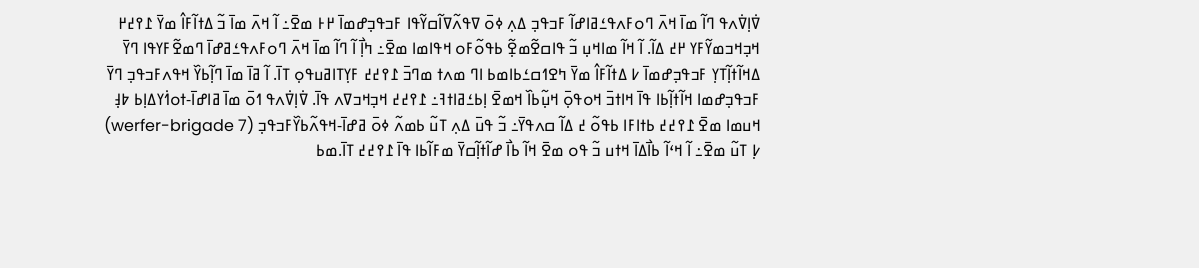ߜ߭ߊ߲ߜ߭ߍߟ ߣߊ߬ ߘߊ߫ ߞߍ߫ ߣߋߓߍߟߑߥߊߝߊ߬ ߓߏߟߏ߲ ߡߍ߲ ߦߋ߫ ߜߟߍ߬ߜߊ߬ߛߌ߬ߟߊ ߓߏߟߏ߲ߝߘߊ߫ ߂߅ ߘߐ߫߸ ߊ߬ ߞߍ߫ ߘߊ߫ ߏ߬ ߡߙߊ߬ߓߊ߮ ߘߌ߫ ߁߉߄߂ ߞߏ߲ߞߏߘߌ߬ߓߌ ߂߄ ߡߊ߬. ߊ߬ ߞߊ߬ ߘߊߞߎ߲ ߏ߬ ߟߊߛߐ߬ߘߐ߲߬ ߕߟߋ߬ߓߋ ߞߟߊߘߊ ߘߐ߫߸ ߤߊ߲߯ ߊ߬ ߣߊ߬ ߘߊ߫ ߞߍ߫ ߣߋߓߍߟߑߥߝߊ߫ ߣߘߐ߬ߓߌߟߊ ߣߌ߫ ߡߞߊ߬ߙߊ߲߬ߠߌ߲ ߓߏߟߏ߲ߝߘߊ߫ ߇ ߡߙߊ߬ߓߊ߮ ߘߌ߫ ߤߐߗߛߑߕߊߘߕ ߊߣ ߘߍߙ ߘߣߏ߫ ߁߉߄߄ ߓߌ߲ߠߊߥߎߟߋ߲ ߠߊ߫. ߊ߬ ߥߊ߫ ߘߊ߫ ߣߊ߲߬ߕߌ߰ ߞߟߍߓߏߟߏ߲ ߣߌ߫ ߓߏߟߏ߲ߝߘߊ ߞߊ߬ߙߊ߲߬ߕߊ ߟߊ߫ ߞߊߙߏ߫ ߞߋߟߋ߲߫ ߞߎ߲߬ߕߊ߰ ߞߘߐ߫ ߊ߲ߕߑߥߊߙߔ߸ ߁߉߄߄ ߞߏ߲ߞߏߜߍ ߟߊ߫. ߜ߭ߊ߲ߜ߭ߍߟ ߗߋ߫ ߘߊ߫ ߥߊߝߊ߫-ߙߋߗ߭ߌߡߊ߲ߕ ߈߃߲ ߞߎߘߊ ߘߐ߫ ߁߉߄߄ ߕߙߊߓߊ ߕߟߋ߬ ߄ ߡߊ߬ ߛߍߟߌ߫߸ ߏ߬ ߟߎ߫ ߡߍ߲ ߠߎ߬ ߕߘߍ߬ ߦߋ߫ ߥߝߊ߫-ߞߟߍ߬ߕߌ߰ߓߏߟߏ߲ (werfer-brigade 7) ߇߲ ߠߎ߬ ߘߐ߫߸ ߊ߬ ߞߵߊ߬ ߕߊ߯ߡߊ߫ ߞߙߎ ߏ߬ ߟߋ ߘߐ߫ ߞߊ߬ ߕߊ߯ ߝߊ߬ߙߊ߲߬ߛߌ߫ ߘߓߊ߬ߕߊ ߟߊ߫ ߁߉߄߄ ߠߊ߫.ߘߕ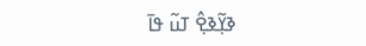ߢߌ߲߬ߢߐ߲߮ ߠߎ߬ ߟߊ߫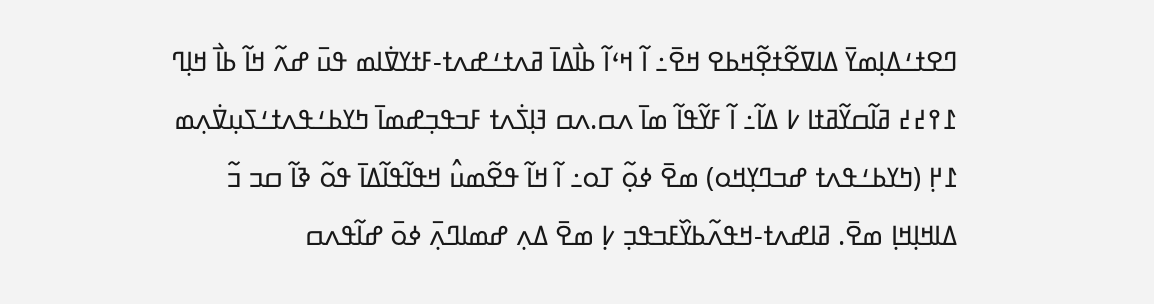ߣߐߙߑߡߊ߲ߘߌ߫ ߡߊߜߐ߬ߙߐ߲߬ߞߕߐ ߞߐ߫߸ ߊ߬ ߞߵߊ߬ ߕߊ߯ߡߊ߫ ߥߍߙߑߝߍߙ-ߓߙߌߜ߭ߊߘ ߟߎ߫ ߝߍ߬ ߞߊ߬ ߕߊ߯ ߞߊ߲ߣ ߁߉߄߄ ߥߊ߬ߛߌ߬ߥߙߊ ߇ ߡߊ߬߸ ߊ߬ ߓߌ߬ߟߊ߬ ߘߊ߫ ߍߛ.ߍߛ ߔߊ߲ߖ߭ߍߙ ߓߏߟߏ߲ߝߘߊ߫ ߤߌߕߑߟߍߙߑߖߎ߲ߜ߭ߍ߲ߘ ߁߂߲ (ߤߌߕߑߟߍߙ ߝߏߣߌ߲ߞߋ) ߘߐ߫ ߦߋ߲߬ ߠߋ߸ ߊ߬ ߞߊ߬ ߟߐ߬ߘߎ߮ ߞߟߊ߬ߟߊ߬ߡߊ߫ ߟߋ߬ ߢߊ߬ ߛߏ ߏ߬ ߡߊߞߊ߲ߞߊ߲ ߘߐ߫. ߥߊߝߍߙ-ߞߟߍ߬ߕߌ߰ߓߏߟߏ߲ ߇߲ ߘߐ߫ ߡߍ߲ ߝߘߊߣߍ߲߫ ߦߋ߫ ߝߊ߬ߟߍߛ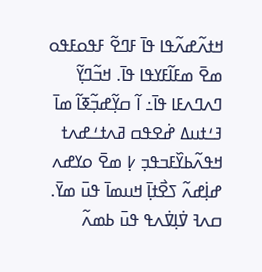ߞߙߍ߬ߝߍ߬ߟߊ ߟߊ߫ ߓߣߐ߬ ߓߟߋߓߟߋ ߘߐ߫ ߘߓߊ߬ߓߌߟߊ ߟߊ߫. ߞߏ߬ߣߌ߲߬ ߣߍߣߍߓߊ ߟߊ߫߸ ߊ߬ ߛߌ߲߬ߝߏ߲߬ߧߊ߬ ߘߊ߫ ߔߑߙߎߡ ߝ߭ߐߟߛ ߥߍߙߑߝߍߙ ߞߟߍ߬ߕߌ߰ߓߏߟߏ߲ ߇߲ ߘߐ߫ ߋߌߝߍ ߝߊ߲߭ߝߍ߬ ߖߐ߯ߙߊ߲߫ ߞߎߘߊ߫ ߟߎ߫ ߘߌ߫. ߛߍߔ ߜ߭ߊ߲ߜ߭ߍߟ ߟߎ߫ ߕߘߍ߬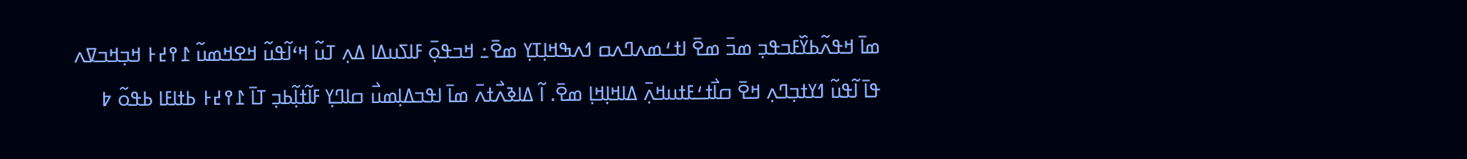ߘߊ߫ ߞߟߍ߬ߕߌ߰ߓߏߟߏ߲ ߘߏ߫ ߘߐ߫ ߊߙߑߘߍߣߍߛ ߗߍߒߞߊ߲ߠߌ߲ ߘߐ߫߸ ߞߏߟߋ߲߫ ߓߊߖߎߡߊ ߡߍ߲ ߠߎ߬ ߞߵߊ߬ߟߎ߬ ߞߐߞߘߎ߬ ߁߉߄߅ ߞߏ߲ߞߏߜߍ ߟߊ߫ ߊ߬ߟߎ߬ ߗߌߙߏ߲ߣߍ߲ ߞߐ߫ ߛߊ߯ߙߑߓߙߎߞߍ߲߫ ߡߊߞߊ߲ߞߊ߲ ߘߐ߫. ߊ߬ ߡߊߢߍ߯ߙߍ߫ ߘߊ߫ ߊߟߏߡߊ߲ߘߎ߯ ߛߊߣߌ߲ ߓߊ߬ߙߊ߲߬ߕߏ߲ ߠߊ߫ ߁߉߄߅ ߕߙߊߓߊ ߕߟߋ߬ ߈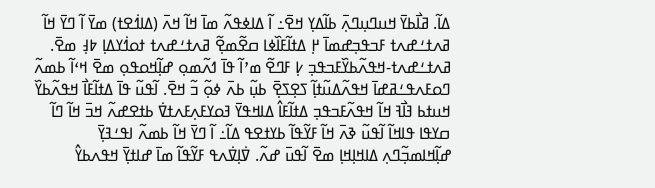ߡߊ߬. ߥߊ߯ߕߌ߫ ߞߎߣߎ߲ߣߍ߲߫ ߕߊ߬ߡߌ߲ ߞߐ߫߸ ߊ߬ ߡߊߦߟߍ߬ ߘߊ߫ ߞߊ߬ ߞߍ߫ (ߡߊߗ߭ߐߙ) ߘߌ߫ ߊ߬ ߣߌ߫ ߞߊ߬ ߥߍߙߑߝߍߙ ߓߏߟߏ߲ߝߘߊ߫ ߂߲ ߡߙߊ߬ߓߊ߰ߦߊ ߛߐ߬ߘߐ߲߬ ߥߍߙߑߝߍߙ ߙߋߗ߭ߌߡߊ߲ ߈߃߲ ߘߐ߫. ߥߍߙߑߝߍߙ-ߞߟߍ߬ߕߌ߰ߓߏߟߏ߲ ߇߲ ߓߣߐ߬ ߘߴߊ߬ ߟߊ߫ ߗߍ߬ߘߋ߲ ߝߊ߲߬ߞߋߟߋ߲ ߘߐ߫ ߞߵߊ߬ ߕߘߍ߬ ߣߋߓߍߟߑߥߝߊ߫ ߞߟߍ߬ߡߎ߬ߙߊ߲߬ ߖߐ߲ߖߐ߲߫ ߕߎ߲߬ ߕߍ߫ ߦߋ߲߬ ߏ߬ ߞߐ߫. ߊ߬ߟߎ߬ ߟߊ߫ ߡߙߊ߬ߓߊ߯ ߞߟߍ߬ߕߌ߰ ߞߎߙߕ ߔߊ߯ߔ ߞߊ߬ ߞߟߍ߬ߓߏߟߏ߲ ߡߙߊ߬ߓߊ߮ ߡߊߞߟߌ߫ ߔߋߌߓߍ߲ߓߍߙߜ߭ ߕߙߐߝߍ߬ ߞߏ߫ ߞߊ߬ ߣߊ߬ ߛߌߟߊ ߟߊߞߊ߬ ߊ߬ߟߎ߬ ߢߍ߫ ߞߊ߬ ߓߌ߬ߟߊ߬ ߕߌߙߐߟ ߡߊ߬߸ ߊ߬ ߣߌ߫ ߞߊ߬ ߕߘߍ߬ ߊߟߑߔߌ߲߫ ߝߊ߲߬ߞߊߘߏ߲߬ߣߍ߲ ߡߊߞߊ߲ߞߊ߲ ߘߐ߫ ߊ߬ߟߎ߫ ߝߍ߬. ߜ߭ߊ߲ߜ߭ߍߟ ߓߌ߬ߟߊ߬ ߘߊ߫ ߝߊߙߌ߲߫ ߞߟߍߕߌ߮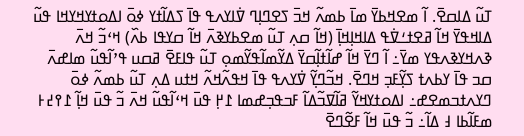ߠߎ߬ ߡߊߛߐ߫. ߊ߬ ߘߐߞߕߌ߫ ߘߊ߫ ߕߘߍ߬ ߞߏ߫ ߖߐߣߊ߲ߣ ߜ߭ߊߌߍߟ ߟߊ߫ ߖߡߊ߬ߙߌ ߦߋ߫ ߊߡߋߙߌߞߌߞߊ ߟߎ߬ ߡߊߞߟߌ߫ ߞߊ߬ ߥߐߙߑߜ߭ߟ ߡߊߞߊ߲ߞߊ߲߫ (ߞߊ߬ ߛߍ߲ ߠߎ߬ ߘߐߕߌߢߍ߫ ߞߊ߬ ߛߌߟߊ ߕߍ߰) ߞߵߏ߬ ߞߍ߫ ߢߍߞߌߢߍߟߌ ߘߌ߫߸ ߊ߬ ߣߌ߫ ߞߊ߬ ߝߊ߬ߙߊ߲߬ߛߌ߫ ߡߌ߬ߘߊ߬ߟߌ߬ߘߋ߲ ߠߎ߬ ߟߊߓߐ߫ ߥߛߎ ߟߴߊ߬ߟߎ߬ ߘߊߝߍ߫ ߛߏ ߟߊ߫ ߌߕߍߙ ߖߌ߲߬ߓߏ߲ ߞߣߐ߫. ߞߏ߬ߣߌ߲߬ ߜ߭ߌߍߟ ߟߊ߫ ߞߟߍ߬ߞߍ߬ ߞߙߎ ߡߍ߲ ߠߎ߬ ߕߘߍ߬ ߦߋ߫ ߣߌߍߙߏߘߐߝ߸ ߊߡߋߙߌߞߌ߬ ߥߊ߬ߜߏ߬ߡߊ߬ ߓߏߟߏ߲ߝߘߊ ߁߂߲ ߟߎ߫ ߞߵߊ߬ߟߎ߬ ߞߍ߫ ߏ߬ ߟߎ߫ ߞߊ߲߬ ߁߉߄߅ ߘߓߊ߬ߕߊ ߃ ߡߊ߬߸ ߏ߬ ߟߎ߫ ߞߊ߬ ߓߐ߬ߣߐ߫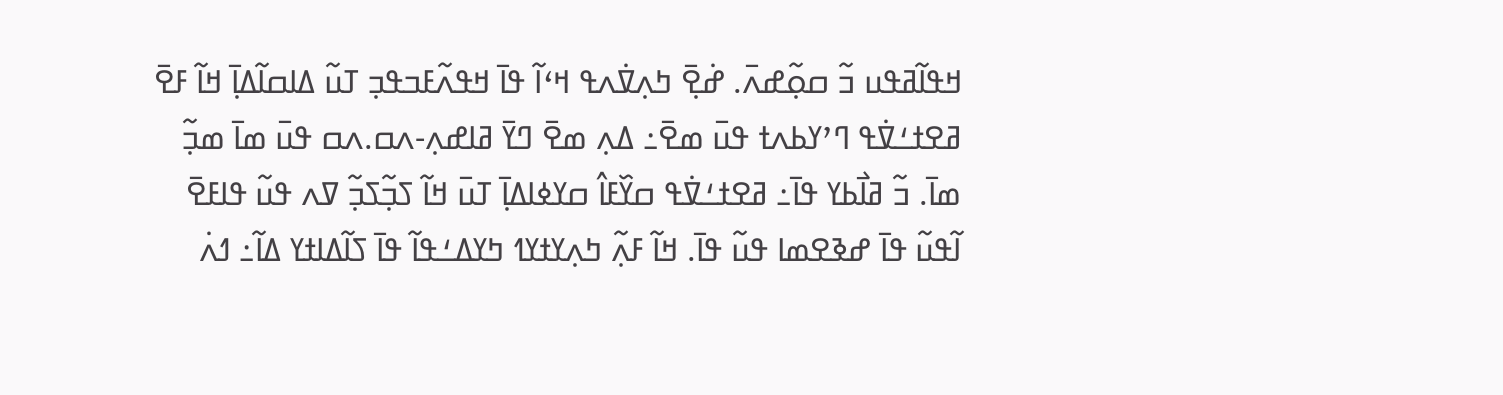ߞߟߊ߬ߥߟߎ ߏ߬ ߛߋ߲߬ߝߍ߫. ߝ߭ߐ߲߫ ߤߍ߲ߜ߭ߍߟ ߞߵߊ߬ ߟߊ߫ ߞߟߍ߬ߓߏߟߏ߲ ߠߎ߬ ߡߊߛߊ߬ߡߊ߲߫ ߞߊ߬ ߓߐ߫ ߥߐߙߑߜ߭ߟ ߣߴߌߕߍߙ ߟߎ߫ ߘߐ߫߸ ߡߍ߲ ߘߐ߫ ߣߌ߫ ߥߊߝߍ߲-ߍߛ.ߍߛ ߟߎ߫ ߘߊ߫ ߘߏ߲߬ ߘߊ߫. ߏ߬ ߥߊ߯ߕߌ ߟߊ߫߸ ߥߐߙߑߜ߭ߟ ߛߌ߰ߓߊ߮ ߛߌߦߊߡߊ߲߫ ߠߎ߫ ߞߊ߬ ߖߏ߲߬ߖߏ߲߬ ߜߍ ߟߎ߬ ߟߊߓߐ߫ ߊ߬ߟߎ߬ ߟߊ߫ ߝߢߐߘߊ ߟߎ߬ ߟߊ߫. ߞߊ߬ ߓߍ߲߬ ߤߍ߲ߌߙߌߗ ߤߌߡߑߟߊ߬ ߟߊ߫ ߖߊ߬ߡߊߙߌ ߡߊ߬߸ ߗߍ߭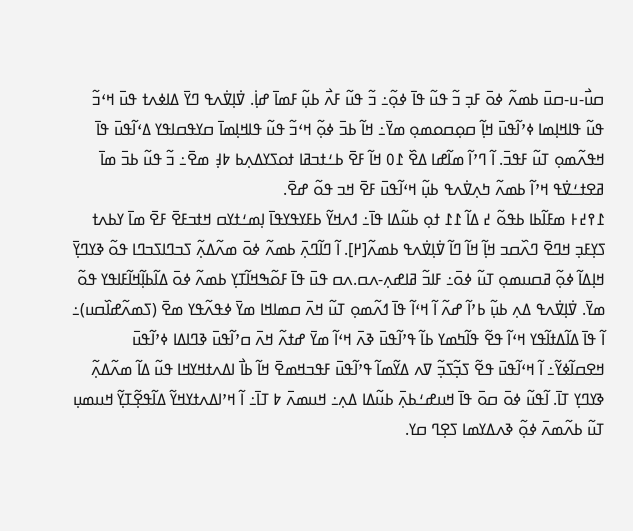ߛߎ߯-ߎ-ߛߎ߫ ߕߘߍ߬ ߦߋ߫ ߓߏ߲ ߏ߬ ߟߎ߬ ߟߊ߫ ߦߋ߲߬߸ ߏ߬ ߟߎ߬ ߓߍ߯ ߕߎ߲߬ ߓߘߊ߫ ߝߊ߲߭. ߜ߭ߊ߲ߜ߭ߍߟ ߣߌ߫ ߡߊߦߍߙ ߟߎ߫ ߞߵߏ߬ ߟߎ߬ ߟߊߞߊ߲ߘߊ ߦߴߊ߬ߟߎ߫ ߞߊ߲߬ ߛߋ߲ߛߋߘߋ߲ ߘߌ߫߸ ߞߊ߬ ߕߏ߫ ߦߋ߲߬ ߞߵߏ߬ ߟߎ߬ ߟߊߞߊ߲ߘߊ߫ ߛߌߟߛߊߟߌ ߡߵߊ߬ߟߎ߫ ߟߊ߫ ߞߟߍ߬ߘߋ߲ ߠߎ߬ ߓߟߏ߫. ߊ߬ ߣߴߊ߬ ߘߊ߬ߝߊ ߡߐ߰ ߁߀ ߞߊ߬ ߓߐ߫ ߕߑߙߏߥߊ ߙߋߖߌߡߍ߲ߕ ߈߃߲ ߘߐ߫߸ ߏ߬ ߟߎ߬ ߕߏ߫ ߘߊ߫ ߥߐߙߑߜ߭ߟ ߞߴߊ߬ ߕߘߍ߬ ߤߍ߲ߜ߭ߍߟ ߕߎ߲߬ ߞߵߊ߬ߟߎ߫ ߓߐ߫ ߞߏ ߟߋ߬ ߝߐ߫.
߁߉߄߅ ߘߓߊ߬ߕߊ ߕߟߋ߬ ߄ ߡߊ߬ ߁߁ ߙߋ߲ ߕߎ߬ߡߊ ߟߊ߫߸ ߗߍߞߌ߬ ߕߓߌߟߌߟߊ߫ ߊ߲ߘߑߙߌߛ ߞߙߏߓߐ߫ ߓߐ߫ ߘߊ߫ ߌߕߍߙ ߖߌ߲ߓߏ߲ ߞߣߐ߫ ߣߍ߰ߛߏ ߞߊ߲߬ ߞߊ߬ ߣߊ߬ ߜ߭ߊ߲ߜ߭ߍߟ ߕߘߍ߬[߂]. ߊ߬ ߣߊ߬ߣߍ߲߫ ߕߘߍ߬ ߦߋ߫ ߘߍ߬ߡߍ߲߬ ߖߏߣߊߖߏߣߊ ߟߋ߬ ߢߌߣߌ߲߫ ߞߊ߲ߡߊ߬ ߦߋ߲߬ ߥߛߎߘߋ߲ ߠߎ߬ ߦߋ߫߸ ߓߊߏ߬ ߥߊߝߍ߲-ߍߛ.ߍߛ ߟߎ߫ ߟߊ߫ ߓߋ߬ߒߞߊ߬ߠߌ߲ ߕߘߍ߬ ߦߋ߫ ߡߊ߬ߕߊ߲߬ߞߊ߬ߓߊߟߌ ߟߋ߬ ߘߌ߫. ߜ߭ߊ߲ߜ߭ߍߟ ߡߍ߲ ߕߎ߲߬ ߕߴߊ߬ ߝߍ߬ ߊ߬ ߞߵߊ߬ ߟߊ߫ ߗߍ߬ߘߋ߲ ߠߎ߬ ߞߍ߫ ߛߘߊߞߊ ߘߌ߫ ߦߟߍ߬ߟߌ ߘߐ߫ (ߖߘߍ߬ߝߊ߰ߛߎ)߸ ߊ߬ ߟߊ߫ ߡߊ߬ߡߙߊ߬ߟߌ ߞߵߊ߬ ߟߐ߬ ߟߊ߬ߤߘߌ ߕߊ߬ ߟߴߊ߬ߟߎ߫ ߢߍ߫ ߞߵߊ߬ ߘߌ߫ ߝߙߍ߬ ߞߍ߫ ߛߴߊ߬ߟߎ߫ ߢߣߊߡߊ ߦߴߊ߬ߟߎ߫ ߞߐߛߊ߬ߦߌ߬߸ ߊ߬ ߞߵߊ߬ߟߎ߫ ߟߐ߬ ߖߏ߲߬ߖߏ߲߬ ߜߍ ߡߌ߬ߘߊ߬ ߟߴߊ߬ߟߎ߫ ߓߟߏߞߘߐ߫ ߞߊ߬ ߕߊ߯ ߊߡߍߙߞߌߞߊ ߟߎ߬ ߡߊ߬ ߘߍ߬ߡߍ߲߬ ߢߌߣߌ߲ ߠߊ߫. ߊ߬ߟߎ߬ ߦߋ߫ ߛߋ߫ ߟߊ߫ ߞߎߝߑߕߍ߲߫ ߕߎ߬ߡߊ ߡߍ߲߸ ߞߎߘߍ߫ ߈ ߠߊ߫߸ ߊ߬ ߞߴߊߡߍߙߌߞߌ߬ ߡߊ߬ߟߐ߲߬ߠߌ߲߬ ߞߎߘߎ߲ ߠߎ߬ ߕߍ߬ߘߍ߫ ߦߋ߲߬ ߢߍߡߌߘߊ ߖߐ߲ߣ ߛߌ.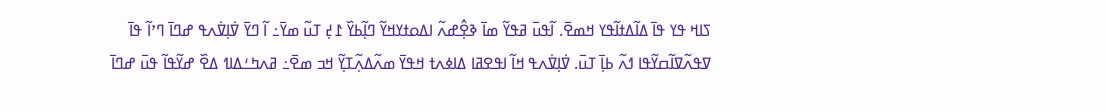ߖߊߞ ߟߌ ߟߊ߫ ߡߊ߬ߡߙߊ߬ߟߌ ߞߘߐ߫. ߊ߬ߟߎ߫ ߥߟߌ߬ ߘߊ߫ ߢߐ߲߮ߝߍ߬ ߊߡߋߙߌߞߌ߬ ߣߊ߲߬ߕߌ߰ ߁߄߲ ߠߎ߬ ߘߌ߫߸ ߊ߬ ߣߌ߫ ߜ߭ߊ߲ߜ߭ߍߟ ߝߣߊ߫ ߣߴߊ߬ ߟߊ߫ ߜߟߍ߬ߜߊ߬ߛߌ߬ߟߊ ߗߍ߬ ߕߊ߲߫ ߠߎ߫. ߜ߭ߊ߲ߜ߭ߍߟ ߞߊ߬ ߊߟߐߥߊ ߡߊߦߍߙ ߞߟߌ߫ ߘߍ߬ߡߍ߲߬ߠߌ߲߬ ߞߏ ߘߐ߫߸ ߥߍߤߑߡߊߗ ߡߐ߰ ߝߌ߬ߟߊ߬ ߟߎ߫ ߝߣߊ߫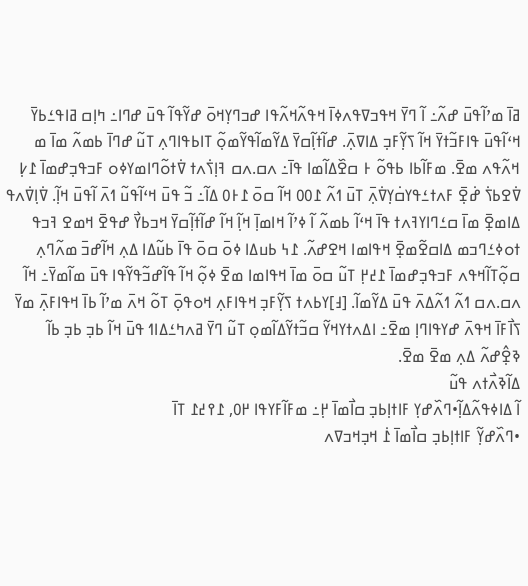ߥߊ߫ ߘߴߊ߬ߟߎ߫ ߝߍ߬߸ ߊ߬ ߣߌ߫ ߞߟߏߜߟߍߦߊ߫ ߞߟߍ߬ߞߍ߬ߟߊ ߝߏߣߌ߲ߞߋ߫ ߝߌ߬ߟߊ߬ ߟߎ߫ ߝߣߊ߸ ߤߊ߲ߛ ߥߊߟߑߕߌ߫ ߞߵߊ߬ߟߎ߫ ߟߊߓߏ߬ߙߌ߫ ߞߊ߬ ߖߌ߲߬ߓߏ߲ ߡߊߜߍ߲߫. ߝߊ߬ߙߊ߲߬ߛߌ߫ ߡߌ߬ߘߊ߬ߟߌ߬ߘߋ߲߬ ߠߊߕߟߊߣߍ߲ ߠߎ߬ ߝߣߊ߫ ߕߘߍ߬ ߘߊ߫ ߘ ߞߍ߬ߟߍ ߘߐ߫. ߘߓߊ߬ߕߊ ߕߟߋ߬ ߅ ߛߐ߰ߡߊ߬ߘߊ ߟߊ߫߸ ߍߛ.ߍߛ ߔߊ߲ߖ߭ߍߙ ߜ߭ߙߋ߬ߣߊߘߌߦߋ ߓߏߟߏ߲ߝߘߊ߫ ߁߇߲ ߜ߭ߐߕߖ߭ ߝ߭ߐ߲߫ ߓߍߙߑߟߌߛ߭ߌ߲ߜ߭ߍ߲߫ ߠߎ߫ ߗߍ߬ ߁߀߀ ߞߊ߬ ߛߋ߫ ߁߅߀ ߡߊ߬߸ ߏ߬ ߟߎ߫ ߞߵߊ߬ߟߎ߬ ߗߍ߫ ߊ߬ߟߎ߫ ߞߊ߲߬. ߜ߭ߊ߲ߜ߭ߍߟ ߡߊߘߐ߲߫ ߘߊ߫ ߛߑߣߊߌߔߍߙ ߟߊ߫ ߞߵߊ߬ ߕߘߍ߬ ߊ߬ ߦߴߊ߬ ߞߊߘߊ߲߫ ߞߊ߲߬ ߞߊ߬ ߝߊ߬ߙߊ߲߬ߛߌ߫ ߞߏߕߌ߯ ߝߟߐ߫ ߞߘߐ ߔߏߟ ߙߋߦߑߣߏߘ ߡߊߛߐ߬ߘߐ߲߫ ߞߟߊߘߊ ߞߐߝߍ߬. ߁߆ ߕߎߡߊ ߦߋ߫ ߛߋ߫ ߟߊ߫ ߕߎ߬ߡߊ ߡߍ߲ ߞߊ߬ߝߏ߫ ߘߍ߬ߣߍ߲ ߛߋ߲߬ߠߊ߬ߞߟߍ ߓߏߟߏ߲ߝߘߊ߫ ߁߄߂߲ ߠߎ߬ ߛߋ߫ ߘߊ߫ ߞߟߊߘߊ ߘߐ߫ ߦߋ߲߬ ߞߊ߬ ߟߊ߬ߝߏ߬ߟߌ߬ߟߊ ߟߎ߫ ߘߊ߬ߘߌ߫߸ ߞߊ߬ ߍߛ.ߍߛ ߗߍ߬ ߗߍ߬ߡߍ߫ ߟߎ߫ ߡߌ߬ߘߊ߬. [߃]ߌߕߍߙ ߖߌ߲߬ߓߏ߲ ߞߟߊߓߍ߲ ߞߋߟߋ߲߫ ߠߋ߬ ߞߍ߫ ߘߴߊ߬ ߕߊ߫ ߞߟߊߓߍ߲߫ ߘߌ߫ ߖߊ߯ߓߊ߫ ߞߟߍ߫ ߝߌߟߊߣߊ߲ ߘߐ߫߸ ߊߡߍߙߌߞߌ߬ ߛߏ߬ߙߌ߬ߡߊ߬ߘߋ߲ ߠߎ߬ ߣߌ߫ ߥߍߤߑߡߊߗ ߟߎ߫ ߞߊ߬ ߕߏ߲ ߕߏ߲ ߕߊ߬ ߢߐ߲߮ߝߍ߬ ߡߍ߲ ߘߐ߫ ߘߐ߫.
ߡߊ߬ߢߍ߯ߙߍ ߟߎ߬
ߊ߬ ߡߊߦߟߍ߬ߡߊ߲߬•ߣߍ߰ߝߌ߲ ߓߊߙߊ߲ߕߏ߲ ߛߊ߯ߘߊ߫ ߂߲߸ ߘߓߊ߬ߓߌߟߊ ߂߀, ߁߉߄߁ ߠߊ߫
•ߣߍ߰ߝߌ߲߬ ߓߊߙߊ߲ߕߏ߲ ߛߊ߯ߘߊ߫ ߁߭ ߞߏ߲ߞߏߜߍ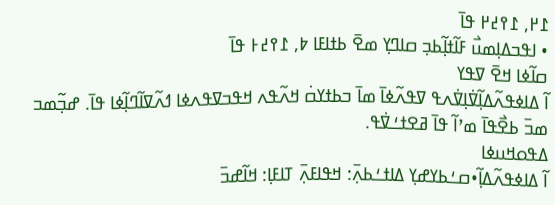߁߂, ߁߉߄߂ ߟߊ߫
• ߊߟߏߡߊ߲ߘߎ߯ ߓߊ߬ߙߊ߲߬ߕߏ߲ ߛߊߣߌ߲ ߘߐ߫ ߕߙߊߓߊ ߈, ߁߉߄߅ ߟߊ߫
ߛߊ߬ߦߊ ߞߐ߫ ߜߟߌ
ߊ߬ ߡߊߦߟߍ߬ߡߊ߲߬ߜ߭ߊ߲ߜ߭ߍߟ ߜߟߍ߬ߦߊ߫ ߘߊ߫ ߏߕߙߌߛ߭ ߞߍ߬ߟߍ ߞߟߏߜߟߍߦߊ ߗߍ߬ߜߊ߬ߣߊ߲߬ߦߊ ߟߊ߫. ߝߏ߲߬ߘߏ ߘߏ߫ ߕߐ߯ߟߊ߫ ߘߴߊ߬ ߟߊ߫ ߥߐߙߑߜ߭ߟ.
ߡߟߋߞߎߦߊ
ߊ߬ ߡߊߦߟߍ߬ߡߊ߲߬•ߛߑߕߌߝߌ߲ ߡߊߙߑߕߍ߲߫: ߞߟߊߓߍ߲߫ ߠߊߓߊ߲: ߞߊ߬ߝߏ߫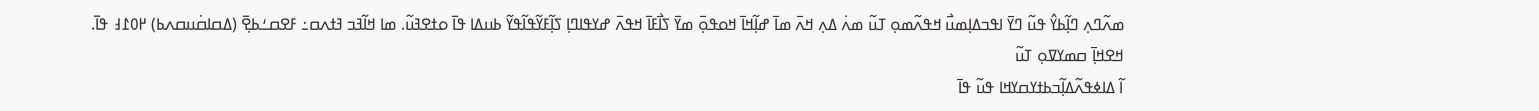ߘߍ߬ߣߍ߲ ߣߊ߲߬ߕߌ߮ ߟߎ߬ ߣߌ߫ ߊߟߏߡߊ߲ߘߎ߯ ߞߟߍ߬ߘߋ߲ ߠߎ߬ ߘߍ߭ ߡߍ߲ ߞߍ߫ ߘߊ߫ ߝߊ߲߬ߞߊ߫ ߞߋߟߋ߲߫ ߘߌ߫ ߖߊ߯ߓߊ߫ ߞߟߍ߫ ߝߌߟߊߣߊ߲ ߖߊ߲߬ߓߌ߬ߟߊ߬ߟߌ߬ ߕߎߡߊ ߟߊ߫ ߋߙߐߔߎ߬. ߘߊ ߞߊ߬ߔߏ ߔߙߍߛ߸ ߓߐߛߑߕߐ߲߫ (ߡߛߊߛ߭ߎߛߍߕ) ߂߀߁߃ ߟߊ߫.
ߞߐߞߊ߲߫ ߛߘߌߜߋ߲ ߠߎ߬
ߊ߬ ߡߊߦߟߍ߬ߡߊ߲߬ߏߕߙߌߛߌߞߊ ߟߎ߬ ߟߊ߫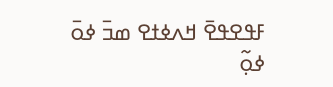ߓߟߐߟߐ߫ ߞߍߦߙߐ ߘߏ߫ ߦߋ߫ ߦߋ߲߬